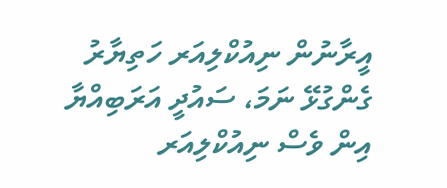އީރާނުން ނިއުކްލިއަރ ހަތިޔާރު ގެންގުޅޭ ނަމަ، ސައުދީ އަރަބިއްޔާ އިން ވެސް ނިއުކްލިއަރ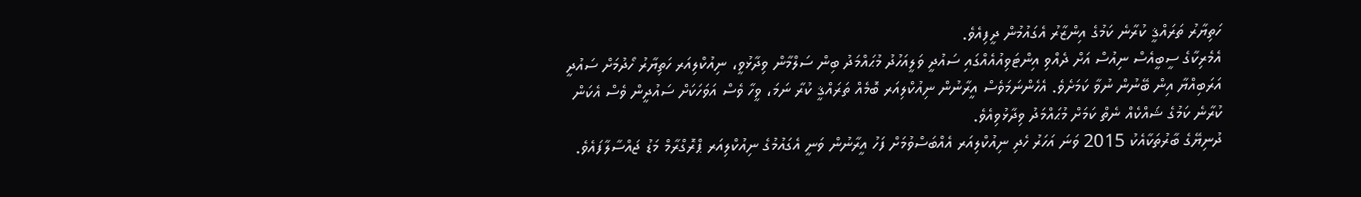ހަތިޔާރު ތަރައްޤީ ކުރާނެ ކަމުގެ އިންޒާރު އެގައުމުން ދީފިއެވެ.
އެމެރިކާގެ ސީބީއެސް ނިއުސް އަށް ދެއްވި އިންޓަވިއުއެއްގައި ސައުދީ ވަލީއަހުދު މުޙައްމަދު ބިން ސަލްމާން ވިދާޅުވީ، ނިއުކްލިއަރ ހަތިޔާރު ހޯދުމަށް ސައުދީ އަރަބިއްޔާ އިން ބޭނުން ނުވާ ކަމަށެވެ. އެހެންނަމަވެސް އީރާނުން ނިއުކްލިއަރ ބޮމެއް ތަރައްޤީ ކުރާ ނަމަ، ވީހާ ވެސް އަވަހަކަށް ސައުދީން ވެސް އެކަން ކުރާނެ ކަމުގެ ޝައްކެއް ނެތް ކަމަށް މުޙައްމަދު ވިދާޅުވިއެވެ.
ދުނިޔޭގެ ބާރުތަކާއެކު 2015 ވަނަ އަހަރު ހެދި ނިއުކްލިއަރ އެއްބަސްވުމަށް ފަހު އީރާނުން ވަނީ އެގައުމުގެ ނިއުކްލިއަރ ޕްރޮގްރާމް މަޑު ޖައްސާލާފައެވެ.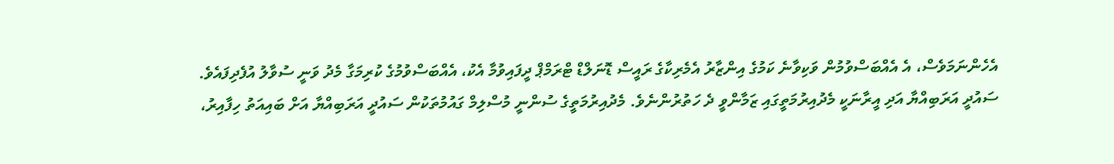އެހެންނަމަވެސް، އެ އެއްބަސްވުމުން ވަކިވާނެ ކަމުގެ އިންޒާރު އެމެރިކާގެ ރައީސް ޑޮނަލްޑް ޓްރަމްޕް ދީފައިވުމާ އެކު، އެއްބަސްވުމުގެ ކުރިމަގާ މެދު ވަނީ ސުވާލު އުފެދިފައެވެ.
ސައުދީ އަރަބިއްޔާ އަދި އީރާނަކީ މެދުއިރުމަތީގައި ޒަމާންވީ ދެ ހަތުރުންނެވެ. މެދުއިރުމަތީގެ ސުންނީ މުސްލިމް ގައުމުތަކުން ސައުދީ އަރަބިއްޔާ އަށް ބައިއަތު ހިފާއިރު،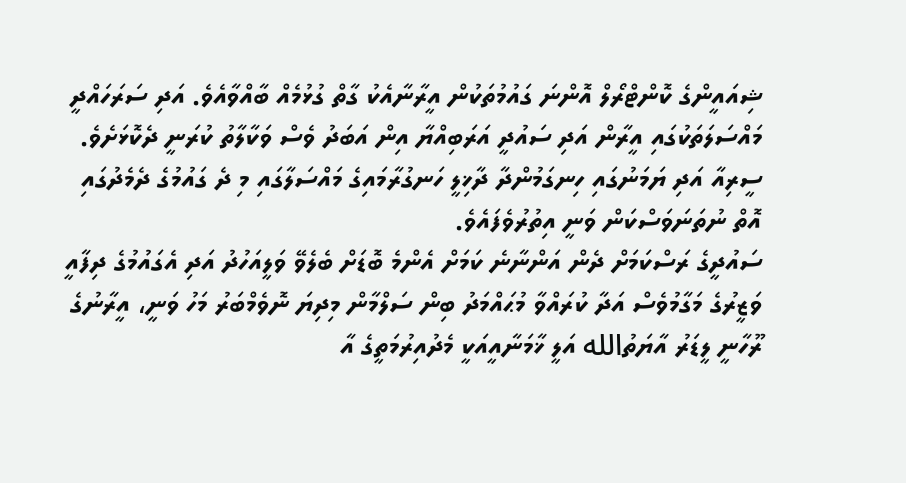ޝިއައީންގެ ކޮންޓްރޯލް އޮންނަ ގައުމުތަކުން އީރާނާއެކު ގާތް ގުޅުމެއް ބާއްވާއެވެ. އަދި ސަރަހައްދީ މައްސަލަތަކުގައި އީރާން އަދި ސައުދީ އަރަބިއްޔާ އިން އަބަދު ވެސް ވަކާލާތު ކުރަނީ ދެކޮޅަށެވެ.
ސީރިއާ އަދި ޔަމަނުގައި ހިނގަމުންދާ ދާޚިލީ ހަނގުރާމައިގެ މައްސަލާގައި މި ދެ ގައުމުގެ ދެމެދުގައި އޮތް ނުތަނަވަސްކަން ވަނީ އިތުރުވެފައެވެ.
ސައުދީގެ ރަސްކަމަށް ދެން އަންނާނެ ކަމަށް އެންމެ ބޮޑަށް ބެލެވޭ ވަލީއަހުދު އަދި އެގައުމުގެ ދިފާއީ ވަޒީރުގެ މަގާމުވެސް އަދާ ކުރައްވާ މުޙައްމަދު ބިން ސަލްމާން މިދިޔަ ނޮވެމްބަރު މަހު ވަނީ، އީރާނުގެ ރޫހާނީ ލީޑަރު އާޔަތުالله އަލީ ޚާމަނާއީއަކީ މެދުއިރުމަތީގެ އާ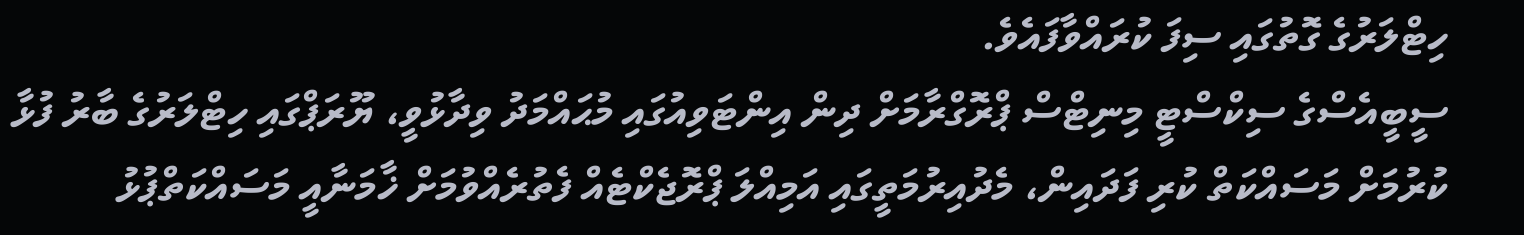ހިޓްލަރުގެ ގޮތުގައި ސިފަ ކުރައްވާފައެވެ.
ސީބީއެސްގެ ސިކްސްޓީ މިނިޓްސް ޕްރޮގްރާމަށް ދިން އިންޓަވިއުގައި މުޙައްމަދު ވިދާޅުވީ، ޔޫރަޕްގައި ހިޓްލަރުގެ ބާރު ފުޅާ ކުރުމަށް މަސައްކަތް ކުރި ފަދައިން، މެދުއިރުމަތީގައި އަމިއްލަ ޕްރޮޖެކްޓެއް ފެތުރެއްވުމަށް ޚާމަނާއީ މަސައްކަތްޕުޅު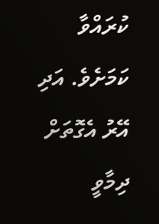ކުރައްވާ ކަމަށެވެ. އަދި އޭރު އެގޮތަށް ދިމާވީ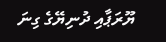ޔޫރަޕާއި ދުނިޔޭގެ ގިނަ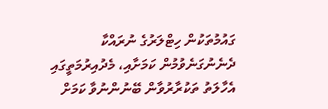ގައުމުތަކުން ހިޓްލަރުގެ ނުރައްކާ ދެނެނުގަނެވުމުން ކަމަށާއި، މެދުއިރުމަތީގައި އެހާލަތު ތަކުރާރުވާން ބޭނުންނުވާ ކަމަށް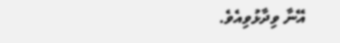އޭނާ ވިދާޅުވިއެވެ.